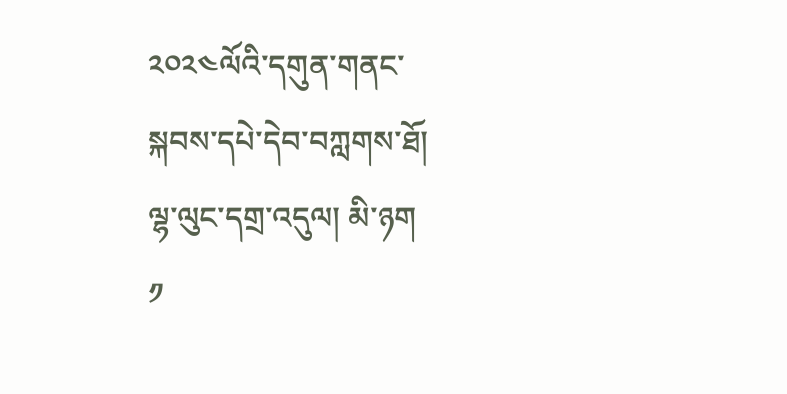༢༠༢༤ལོའི་དགུན་གནང་སྐབས་དཔེ་དེབ་བཀླགས་ཐོ།
ལྷ་ལུང་དགྲ་འདུལ། མི་ཉག
༡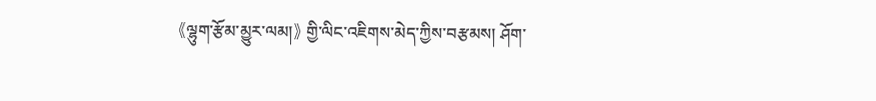《ལྷུག་རྩོམ་མྱུར་ལམ།》 གྱི་ལིང་འཇིགས་མེད་ཀྱིས་བརྩམས། ཤོག་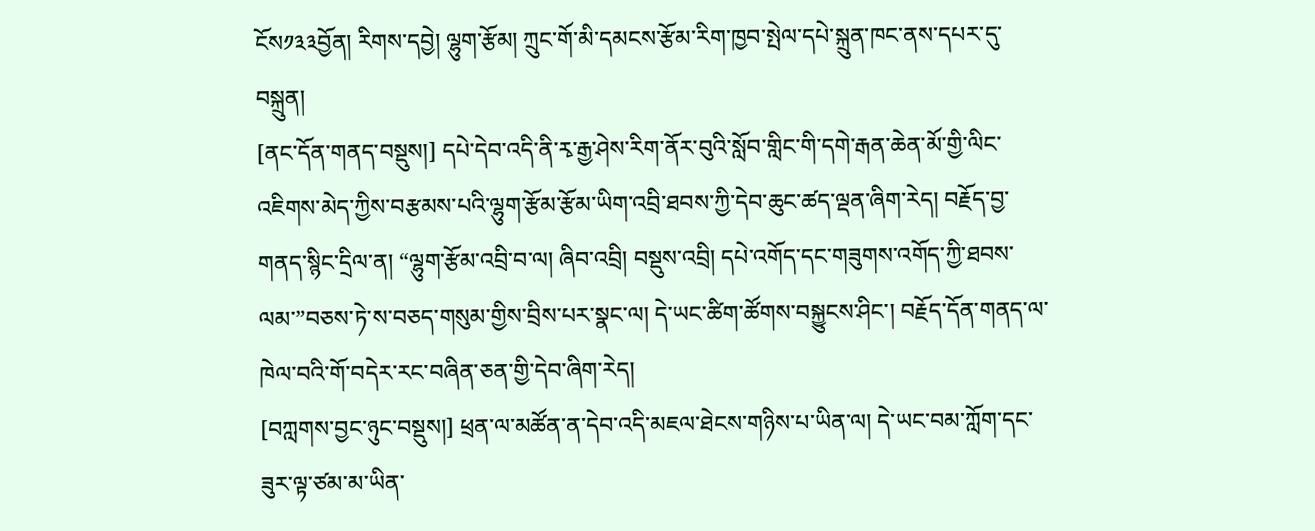ངོས༡༣༣བྱོན། རིགས་དབྱེ། ལྷུག་རྩོམ། ཀྲུང་གོ་མི་དམངས་རྩོམ་རིག་ཁྱབ་སྤེལ་དཔེ་སྐྲུན་ཁང་ནས་དཔར་དུ་བསྐྲུན།
[ནང་དོན་གནད་བསྡུས།] དཔེ་དེབ་འདི་ནི་རྭ་རྒྱ་ཤེས་རིག་ནོར་བུའི་སློབ་གླིང་གི་དགེ་རྒན་ཆེན་མོ་གྱི་ལིང་འཇིགས་མེད་ཀྱིས་བརྩམས་པའི་ལྷུག་རྩོམ་རྩོམ་ཡིག་འབྲི་ཐབས་ཀྱི་དེབ་ཆུང་ཚད་ལྡན་ཞིག་རེད། བརྗོད་བྱ་གནད་སྙིང་དྲིལ་ན། “ལྷུག་རྩོམ་འབྲི་བ་ལ། ཞིབ་འབྲི། བསྡུས་འབྲི། དཔེ་འགོད་དང་གཟུགས་འགོད་ཀྱི་ཐབས་ལམ་”བཅས་ཏེ་ས་བཅད་གསུམ་གྱིས་བྲིས་པར་སྣང་ལ། དེ་ཡང་ཚིག་ཚོགས་བསྐྱུངས་ཤིང་། བརྗོད་དོན་གནད་ལ་ཁེལ་བའི་གོ་བདེར་རང་བཞིན་ཅན་གྱི་དེབ་ཞིག་རེད།
[བཀླགས་བྱང་ཉུང་བསྡུས།] ཕྲན་ལ་མཚོན་ན་དེབ་འདི་མཇལ་ཐེངས་གཉིས་པ་ཡིན་ལ། དེ་ཡང་བམ་ཀློག་དང་ཟུར་ལྟ་ཙམ་མ་ཡིན་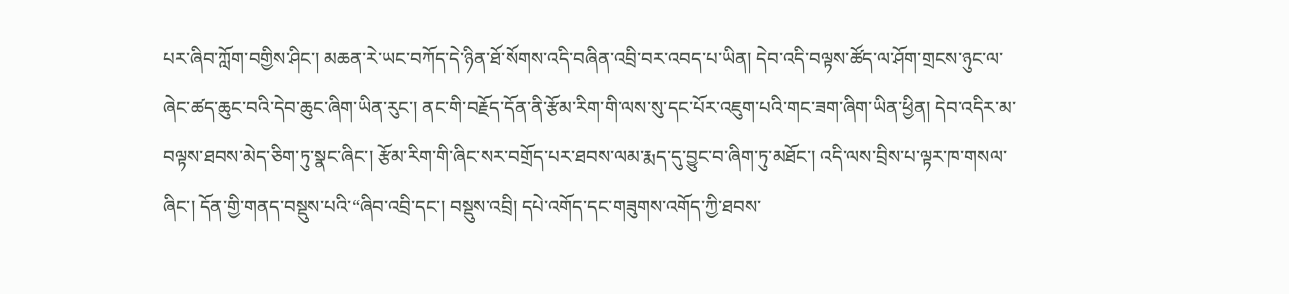པར་ཞིབ་ཀློག་བགྱིས་ཤིང་། མཆན་རེ་ཡང་བཀོད་དེ་ཉིན་ཐོ་སོགས་འདི་བཞིན་འབྲི་བར་འབད་པ་ཡིན། དེབ་འདི་བལྟས་ཚོད་ལ་ཤོག་གྲངས་ཉུང་ལ་ཞེང་ཚད་ཆུང་བའི་དེབ་ཆུང་ཞིག་ཡིན་རུང་། ནང་གི་བརྗོད་དོན་ནི་རྩོམ་རིག་གི་ལས་སུ་དང་པོར་འཇུག་པའི་གང་ཟག་ཞིག་ཡིན་ཕྱིན། དེབ་འདིར་མ་བལྟས་ཐབས་མེད་ཅིག་ཏུ་སྣང་ཞིང་། རྩོམ་རིག་གི་ཞིང་སར་བགྲོད་པར་ཐབས་ལམ་རྨད་དུ་བྱུང་བ་ཞིག་ཏུ་མཐོང་། འདི་ལས་བྲིས་པ་ལྟར་ཁ་གསལ་ཞིང་། དོན་གྱི་གནད་བསྡུས་པའི་“ཞིབ་འབྲི་དང་། བསྡུས་འབྲི། དཔེ་འགོད་དང་གཟུགས་འགོད་ཀྱི་ཐབས་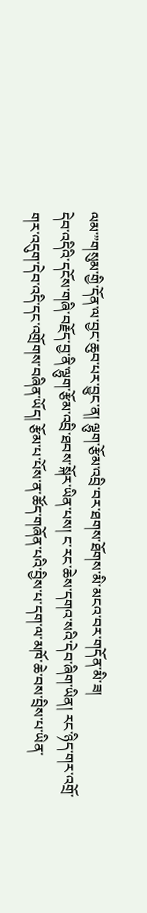ལམ་”གསུམ་གྱི་དོན་ལ་བྱང་ཆུབ་པར་བྱུང་ན། ལྷུག་རྩོམ་འབྲི་བར་ཐགས་ཐོགས་མི་མངའ་བར་གདོན་མི་ཟ།
དེབ་འདིའི་དངོས་གཞི་བརྗོད་བྱ་ནི་ལྷུག་རྩོམ་འབྲི་ཐབས་སྐོར་ཡིན་པས། ང་རང་ཆེས་དགའ་སའི་དེབ་ཞིག་ཡིན། རང་ཉིད་གར་འགྲོ་གར་འདུག་དེབ་འདི་དང་འགྲོགས་བཞིན་ཡོད། རྩོམ་པ་པོས་ན་ཚོད་གཞོན་པའི་བྱིས་པ་དག་ལ་མཁོ་ཆེ་བས་བྲིས་པ་ཡིན་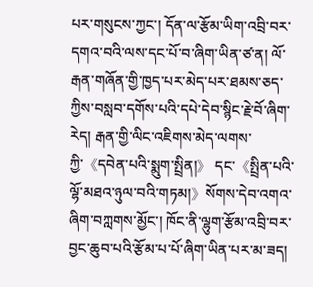པར་གསུངས་ཀྱང་། དོན་ལ་རྩོམ་ཡིག་འབྲི་བར་དགའ་བའི་ལས་དང་པོ་བ་ཞིག་ཡིན་ཙ་ན། ལོ་རྒན་གཞོན་གྱི་ཁྱད་པར་མེད་པར་ཐམས་ཅད་ཀྱིས་བསླབ་དགོས་པའི་དཔེ་དེབ་སྙིང་རྗེ་བོ་ཞིག་རེད། རྒན་གྱི་ལིང་འཇིགས་མེད་ལགས་ཀྱི་《དབེན་པའི་སྨུག་སྤྲིན།》 དང་《སྤྲིན་པའི་ལྷོ་མཐའ་ཉུལ་བའི་གཏམ།》སོགས་དེབ་འགའ་ཞིག་བཀླགས་མྱོང་། ཁོང་ནི་ལྷུག་རྩོམ་འབྲི་བར་བྱང་ཆུབ་པའི་རྩོམ་པ་པོ་ཞིག་ཡིན་པར་མ་ཟད།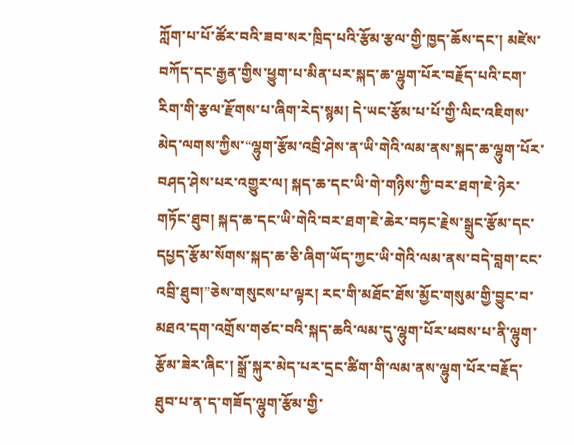ཀློག་པ་པོ་ཚོར་བའི་ཟབ་སར་ཁྲིད་པའི་རྩོམ་རྩལ་གྱི་ཁྱད་ཆོས་དང་། མཛེས་བཀོད་དང་རྒྱན་གྱིས་ཕྱུག་པ་མིན་པར་སྐད་ཆ་ལྷུག་པོར་བརྗོད་པའི་ངག་རིག་གི་རྩལ་རྫོགས་པ་ཞིག་རེད་སྙམ། དེ་ཡང་རྩོམ་པ་པོ་གྱི་ལིང་འཇིགས་མེད་ལགས་ཀྱིས་“ལྷུག་རྩོམ་འབྲི་ཤེས་ན་ཡི་གེའི་ལམ་ནས་སྐད་ཆ་ལྷུག་པོར་བཤད་ཤེས་པར་འགྱུར་ལ། སྐད་ཆ་དང་ཡི་གེ་གཉིས་ཀྱི་བར་ཐག་ཇེ་ཉེར་གཏོང་ཐུབ། སྐད་ཆ་དང་ཡི་གེའི་བར་ཐག་ཇེ་ཆེར་བཏང་རྗེས་སྒྲུང་རྩོམ་དང་དཔྱད་རྩོམ་སོགས་སྐད་ཆ་ཅི་ཞིག་ཡོད་ཀྱང་ཡི་གེའི་ལམ་ནས་བདེ་བླག་ངང་འབྲི་ཐུབ།”ཅེས་གསུངས་པ་ལྟར། རང་གི་མཐོང་ཐོས་མྱོང་གསུམ་གྱི་བྱུང་བ་མཐའ་དག་འགྲོས་གཙང་བའི་སྐད་ཆའི་ལམ་དུ་ལྷུག་པོར་ཕབས་པ་ནི་ལྷུག་རྩོམ་ཟེར་ཞིང་། སྒྲོ་སྐུར་མེད་པར་དྲང་ཚིག་གི་ལམ་ནས་ལྷུག་པོར་བརྗོད་ཐུབ་པ་ན་ད་གཟོད་ལྷུག་རྩོམ་གྱི་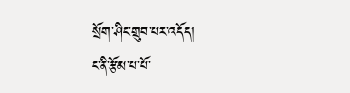སྲོག་ཤིང་གྲུབ་པར་འདོད།
ང་ནི་རྩོམ་པ་པོ་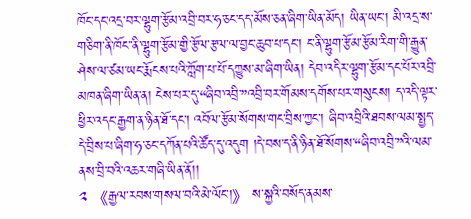ཁོང་དང་འདྲ་བར་ལྷུག་རྩོམ་འབྲི་བར་ཧ་ཅང་དད་མོས་ཅན་ཞིག་ཡིན་མོད། ཡིན་ཡང་། མི་འདྲ་ས་གཅིག་ནི་ཁོང་་ནི་ལྷུག་རྩོམ་གྱི་རྩོལ་རྩལ་ལ་བྱང་ཆུབ་པ་དང་། ང་ནི་ལྷུག་རྩོམ་རྩོམ་རིག་གི་རྒྱུན་ཤེས་ལ་ཙམ་ཡང་རྨོངས་པའི་ཀློག་པ་པོ་དཀྱུས་མ་ཞིག་ཡིན། དེབ་འདིར་ལྷུག་རྩོམ་དང་པོར་འབྲི་མཁན་ཞིག་ཡིན་ན། ངེས་པར་དུ་“ཞིབ་འབྲི་”འབྲི་བར་གོམས་དགོས་པར་གསུངས། ད་འདི་ལྟར་ཕྱིར་འདང་རྒྱག་ན་ཉིན་ཐོ་དང་། འབོལ་རྩོམ་སོགས་གང་བྲིས་ཀྱང་། ཞིབ་འབྲིའི་ཐབས་ལམ་སྤྱད་དེ་བྲིས་པ་ཞིག་ཧ་ཅང་དཀོན་པའི་ཚོད་དུ་འདུག །དེ་བས་ད་ནི་ཉིན་ཐོ་སོགས་“ཞིབ་འབྲི་”འི་ལམ་ནས་བྲི་བའི་འཆར་གཞི་ཡིན་ནོ།།
༢ 《རྒྱལ་རབས་གསལ་བའི་མེ་ལོང་།》 ས་སྐྱའི་བསོད་ནམས་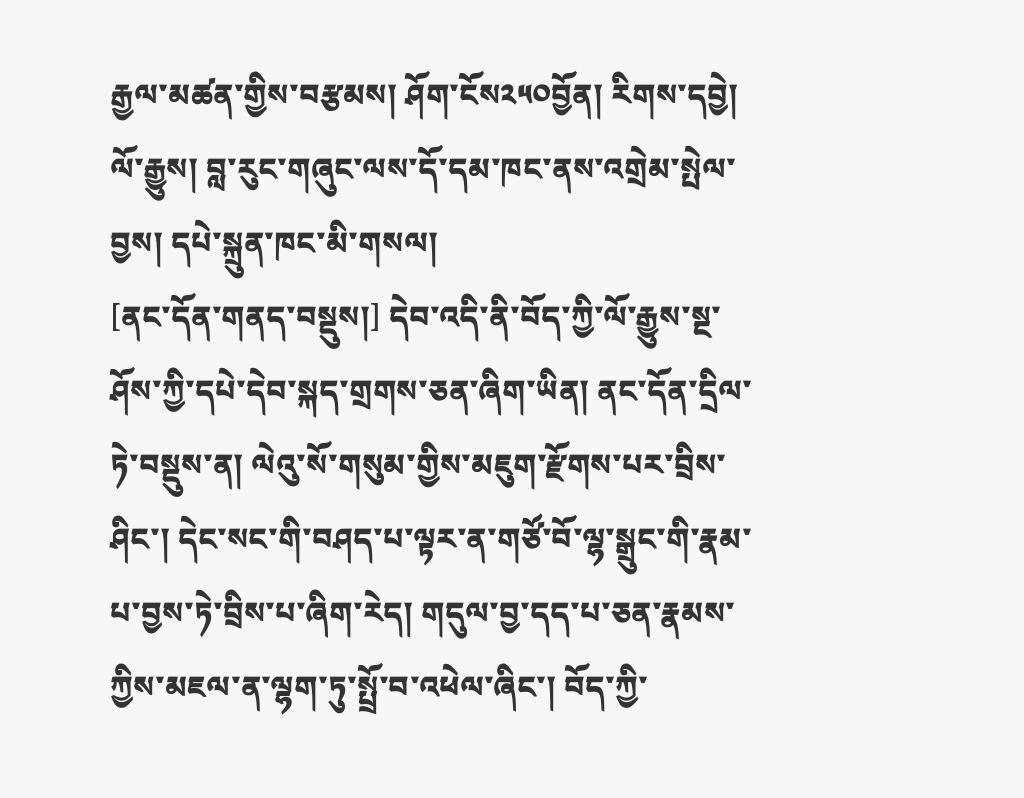རྒྱལ་མཚན་གྱིས་བརྩམས། ཤོག་ངོས༢༥༠བྱོན། རིགས་དབྱེ། ལོ་རྒྱུས། བླ་རུང་གཞུང་ལས་དོ་དམ་ཁང་ནས་འགྲེམ་སྤེལ་བྱས། དཔེ་སྐྲུན་ཁང་མི་གསལ།
[ནང་དོན་གནད་བསྡུས།] དེབ་འདི་ནི་བོད་ཀྱི་ལོ་རྒྱུས་སྔ་ཤོས་ཀྱི་དཔེ་དེབ་སྐད་གྲགས་ཅན་ཞིག་ཡིན། ནང་དོན་དྲིལ་ཏེ་བསྡུས་ན། ལེའུ་སོ་གསུམ་གྱིས་མཇུག་རྫོགས་པར་བྲིས་ཤིང་། དེང་སང་གི་བཤད་པ་ལྟར་ན་གཙོ་བོ་ལྷ་སྒྲུང་གི་རྣམ་པ་བྱས་ཏེ་བྲིས་པ་ཞིག་རེད། གདུལ་བྱ་དད་པ་ཅན་རྣམས་ཀྱིས་མཇལ་ན་ལྷག་ཏུ་སྤྲོ་བ་འཕེལ་ཞིང་། བོད་ཀྱི་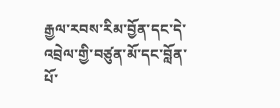རྒྱལ་རབས་རིམ་བྱོན་དང་དེ་འབྲེལ་གྱི་བཙུན་མོ་དང་བློན་པོ་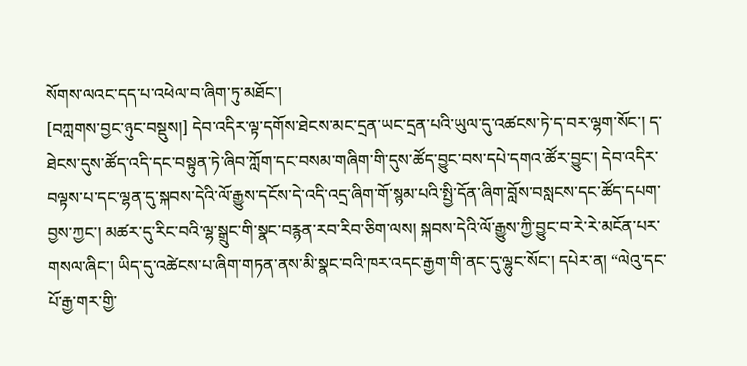སོགས་ལའང་དད་པ་འཕེལ་བ་ཞིག་ཏུ་མཐོང་།
[བཀླགས་བྱང་ཉུང་བསྡུས།] དེབ་འདིར་ལྟ་དགོས་ཐེངས་མང་དྲན་ཡང་དྲན་པའི་ཡུལ་དུ་འཚངས་ཏེ་ད་བར་ལྷག་སོང་། ད་ཐེངས་དུས་ཚོད་འདི་དང་བསྟུན་ཏེ་ཞིབ་ཀློག་དང་བསམ་གཞིག་གི་དུས་ཚོད་བྱུང་བས་དཔེ་དགའ་ཚོར་བྱུང་། དེབ་འདིར་བལྟས་པ་དང་ལྷན་དུ་སྐབས་དེའི་ལོ་རྒྱུས་དངོས་དེ་འདི་འདྲ་ཞིག་གོ་སྙམ་པའི་སྤྱི་དོན་ཞིག་བློས་བསླངས་དང་ཚོད་དཔག་བྱས་ཀྱང་། མཚར་དུ་རིང་བའི་ལྷ་སྒྲུང་གི་སྣང་བརྙན་རབ་རིབ་ཅིག་ལས། སྐབས་དེའི་ལོ་རྒྱུས་ཀྱི་བྱུང་བ་རེ་རེ་མངོན་པར་གསལ་ཞིང་། ཡིད་དུ་འཚེངས་པ་ཞིག་གཏན་ནས་མི་སྣང་བའི་ཁར་འདང་རྒྱག་གི་ནང་དུ་ལྷུང་སོང་། དཔེར་ན། “ལེའུ་དང་པོ་རྒྱ་གར་གྱི་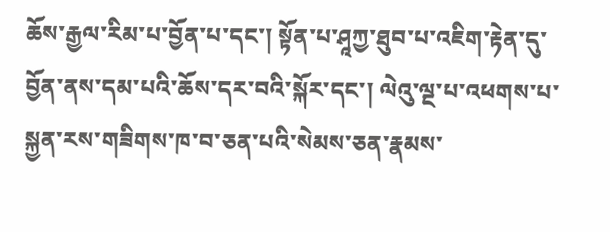ཆོས་རྒྱལ་རིམ་པ་བྱོན་པ་དང་། སྟོན་པ་ཤཱཀྱ་ཐུབ་པ་འཇིག་རྟེན་དུ་བྱོན་ནས་དམ་པའི་ཆོས་དར་བའི་སྐོར་དང་། ལེའུ་ལྔ་པ་འཕགས་པ་སྐྱན་རས་གཟིགས་ཁ་བ་ཅན་པའི་སེམས་ཅན་རྣམས་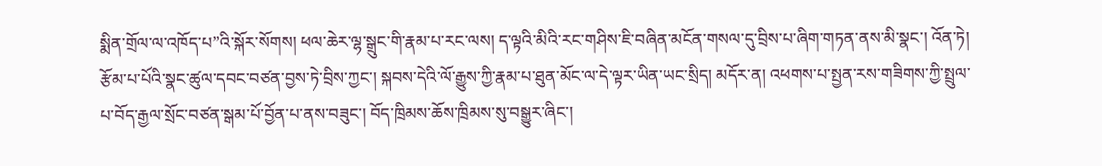སྨིན་གྲོལ་ལ་འཁོད་པ”འི་སྐོར་སོགས། ཕལ་ཆེར་ལྷ་སྒྲུང་གི་རྣམ་པ་རང་ལས། ད་ལྟའི་མིའི་རང་གཤིས་ཇི་བཞིན་མངོན་གསལ་དུ་བྲིས་པ་ཞིག་གཏན་ནས་མི་སྣང་། འོན་ཏེ། རྩོམ་པ་པོའི་སྣང་ཚུལ་དབང་བཙན་བྱས་ཏེ་བྲིས་ཀྱང་། སྐབས་དེའི་ལོ་རྒྱུས་ཀྱི་རྣམ་པ་ཐུན་མོང་ལ་དེ་ལྟར་ཡིན་ཡང་སྲིད། མདོར་ན། འཕགས་པ་སྤྱན་རས་གཟིགས་ཀྱི་སྤྲུལ་པ་བོད་རྒྱལ་སྲོང་བཙན་སྒམ་པོ་བྱོན་པ་ནས་བཟུང་། བོད་ཁྲིམས་ཆོས་ཁྲིམས་སུ་བསྒྱུར་ཞིང་།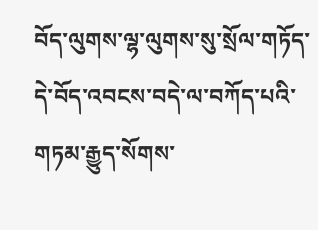བོད་ལུགས་ལྷ་ལུགས་སུ་སྲོལ་གཏོད་དེ་བོད་འབངས་བདེ་ལ་བཀོད་པའི་གཏམ་རྒྱུད་སོགས་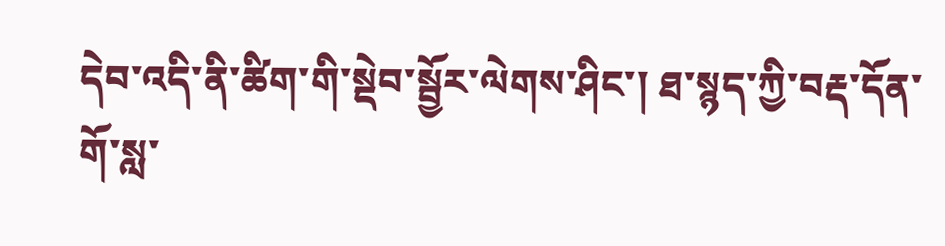དེབ་འདི་ནི་ཚིག་གི་སྡེབ་སྦྱོར་ལེགས་ཤིང་། ཐ་སྙད་ཀྱི་བརྡ་དོན་གོ་སླ་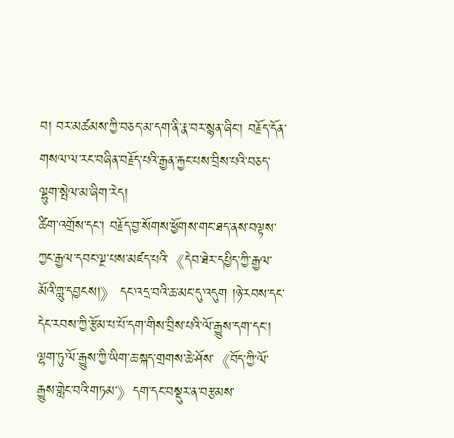བ། བར་མཚམས་ཀྱི་བཅད་མ་དག་ནི་རྣ་བར་སྙན་ཞིང་། བརྗོད་དོན་གསལ་ལ་རང་བཞིན་བརྗོད་པའི་རྒྱན་རྐྱང་པས་བྲིས་པའི་བཅད་ལྷུག་སྤེལ་མ་ཞིག་རེད།
ཚིག་འགྲོས་དང་། བརྗོད་བྱ་སོགས་ཕྱོགས་གང་ཐད་ནས་བལྟས་ཀྱང་རྒྱལ་དབང་ལྔ་པས་མཛད་པའི་《དེབ་ཐེར་དཔྱིད་ཀྱི་རྒྱལ་མོའི་གླུ་དབྱངས།》 དང་འདྲ་བའི་ཆ་མང་དུ་འདུག །ཉེ་རབས་དང་དེང་རབས་ཀྱི་རྩོམ་པ་པོ་དག་གིས་བྲིས་པའི་ལོ་རྒྱུས་དག་དང་། ལྷག་ཏུ་ལོ་རྒྱུས་ཀྱི་ཡིག་ཆ་སྐད་གྲགས་ཆེ་ཤོས་《བོད་ཀྱི་ལོ་རྒྱུས་གླེང་བའི་གཏམ་》དག་དང་བསྡུར་ན་བརྩམས་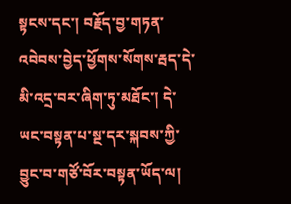སྟངས་དང་། བརྗོད་བྱ་གཏན་འབེབས་བྱེད་ཕྱོགས་སོགས་རྦད་དེ་མི་འདྲ་བར་ཞིག་ཏུ་མཐོང་། དེ་ཡང་བསྟན་པ་སྔ་དར་སྐབས་ཀྱི་བྱུང་བ་གཙོ་བོར་བསྟན་ཡོད་ལ།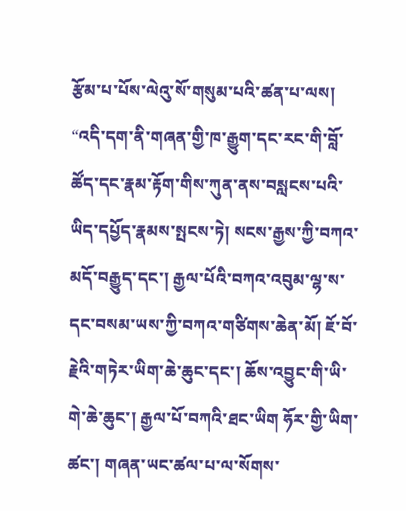རྩོམ་པ་པོས་ལེའུ་སོ་གསུམ་པའི་ཚན་པ་ལས། “འདི་དག་ནི་གཞན་གྱི་ཁ་རྒྱུག་དང་རང་གི་བློ་ཚོད་དང་རྣམ་རྟོག་གིས་ཀུན་ནས་བསླངས་པའི་ཡིད་དཔྱོད་རྣམས་སྤངས་ཏེ། སངས་རྒྱས་ཀྱི་བཀའ་མདོ་བརྒྱུད་དང་། རྒྱལ་པོའི་བཀའ་འབུམ་ལྷ་ས་དང་བསམ་ཡས་ཀྱི་བཀའ་གཙིགས་ཆེན་མོ། ཇོ་བོ་རྗེའི་གཏེར་ཡིག་ཆེ་ཆུང་དང་། ཆོས་འབྱུང་གི་ཡི་གེ་ཆེ་ཆུང་། རྒྱལ་པོ་བཀའི་ཐང་ཡིག ཧོར་གྱི་ཡིག་ཚང་། གཞན་ཡང་ཚལ་པ་ལ་སོགས་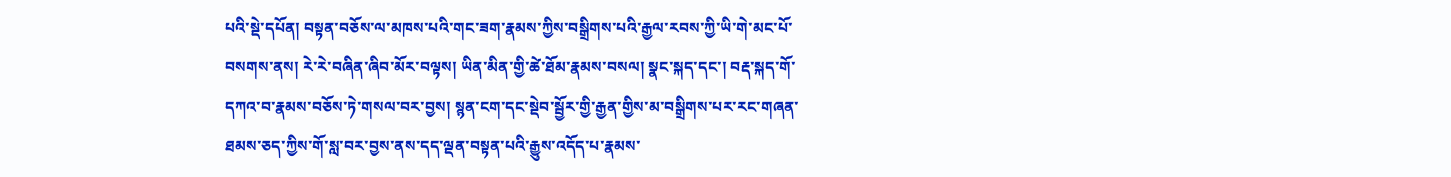པའི་སྡེ་དཔོན། བསྟན་བཅོས་ལ་མཁས་པའི་གང་ཟག་རྣམས་ཀྱིས་བསྒྲིགས་པའི་རྒྱལ་རབས་ཀྱི་ཡི་གེ་མང་པོ་བསགས་ནས། རེ་རེ་བཞིན་ཞིབ་མོར་བལྟས། ཡིན་མིན་གྱི་ཚེ་ཐོམ་རྣམས་བསལ། སྣང་སྐད་དང་། བརྡ་སྐད་གོ་དཀའ་བ་རྣམས་བཅོས་ཏེ་གསལ་བར་བྱས། སྙན་ངག་དང་སྡེབ་སྦྱོར་གྱི་རྒྱན་གྱིས་མ་བསྒྲིགས་པར་རང་གཞན་ཐམས་ཅད་ཀྱིས་གོ་སླ་བར་བྱས་ནས་དད་ལྡན་བསྟན་པའི་རྒྱུས་འདོད་པ་རྣམས་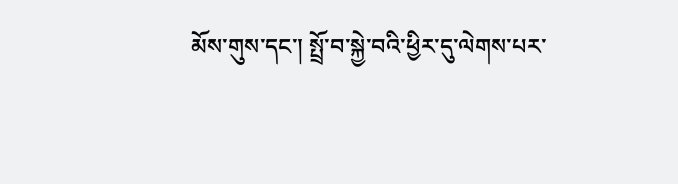མོས་གུས་དང་། སྤྲོ་བ་སྐྱེ་བའི་ཕྱིར་དུ་ལེགས་པར་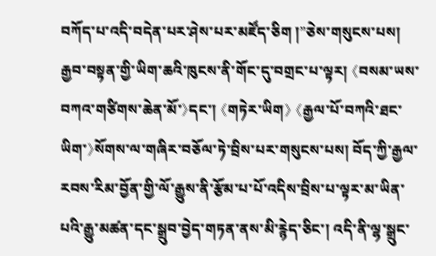བཀོད་པ་འདི་བདེན་པར་ཤེས་པར་མཛོད་ཅིག །”ཅེས་གསུངས་པས། རྒྱབ་བསྟན་གྱི་ཡིག་ཆའི་ཁུངས་ནི་གོང་དུ་བགྲང་པ་ལྟར། 《བསམ་ཡས་བཀའ་གཙིགས་ཆེན་མོ་》དང་། 《གཏེར་ཡིག》 《རྒྱལ་པོ་བཀའི་ཐང་ཡིག་》སོགས་ལ་གཞིར་བཅོལ་ཏེ་བྲིས་པར་གསུངས་པས། བོད་ཀྱི་རྒྱལ་རབས་རིམ་བྱོན་གྱི་ལོ་རྒྱུས་ནི་རྩོམ་པ་པོ་འདིས་བྲིས་པ་ལྟར་མ་ཡིན་པའི་རྒྱུ་མཚན་དང་སྒྲུབ་བྱེད་གཏན་ནས་མི་རྙེད་ཅིང་། འདི་ནི་ལྷ་སྒྲུང་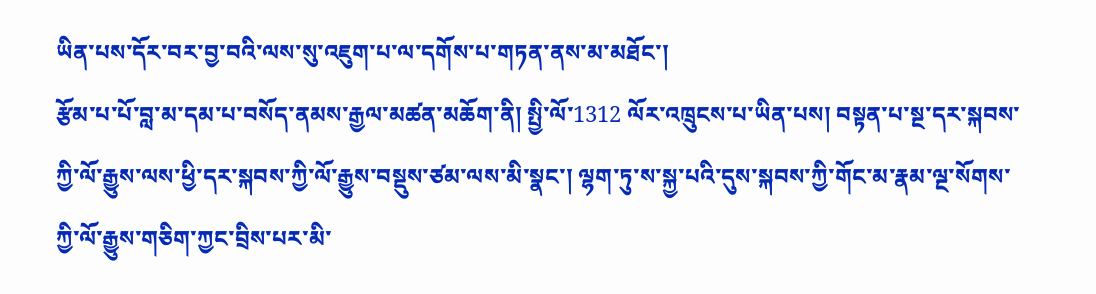ཡིན་པས་དོར་བར་བྱ་བའི་ལས་སུ་འཇུག་པ་ལ་དགོས་པ་གཏན་ནས་མ་མཐོང་།
རྩོམ་པ་པོ་བླ་མ་དམ་པ་བསོད་ནམས་རྒྱལ་མཚན་མཆོག་ནི། སྤྱི་ལོ་1312 ལོར་འཁྲུངས་པ་ཡིན་པས། བསྟན་པ་སྔ་དར་སྐབས་ཀྱི་ལོ་རྒྱུས་ལས་ཕྱི་དར་སྐབས་ཀྱི་ལོ་རྒྱུས་བསྡུས་ཙམ་ལས་མི་སྣང་། ལྷག་ཏུ་ས་སྐྱ་པའི་དུས་སྐབས་ཀྱི་གོང་མ་རྣམ་ལྔ་སོགས་ཀྱི་ལོ་རྒྱུས་གཅིག་ཀྱང་བྲིས་པར་མི་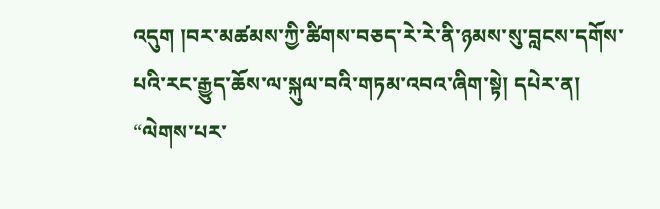འདུག །བར་མཚམས་ཀྱི་ཚིགས་བཅད་རེ་རེ་ནི་ཉམས་སུ་བླངས་དགོས་པའི་རང་རྒྱུད་ཆོས་ལ་སྐུལ་བའི་གཏམ་འབའ་ཞིག་སྟེ། དཔེར་ན། “ལེགས་པར་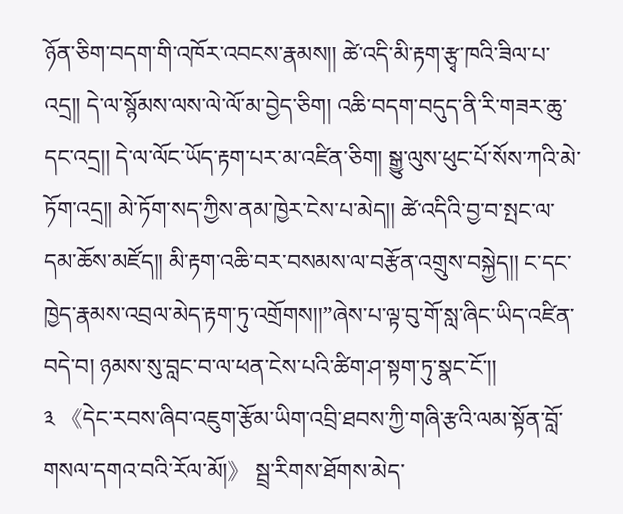ཉོན་ཅིག་བདག་གི་འཁོར་འབངས་རྣམས།། ཚེ་འདི་མི་རྟག་རྩྭ་ཁའི་ཟིལ་པ་འདྲ།། དེ་ལ་སྙོམས་ལས་ལེ་ལོ་མ་བྱེད་ཅིག། འཆི་བདག་བདུད་ནི་རི་གཟར་ཆུ་དང་འདྲ།། དེ་ལ་ལོང་ཡོད་རྟག་པར་མ་འཛིན་ཅིག། སྒྱུ་ལུས་ཕུང་པོ་སོས་ཀའི་མེ་ཏོག་འདྲ།། མེ་ཏོག་སད་ཀྱིས་ནམ་ཁྱེར་ངེས་པ་མེད།། ཚེ་འདིའི་བྱ་བ་སྤང་ལ་དམ་ཆོས་མཛོད།། མི་རྟག་འཆི་བར་བསམས་ལ་བརྩོན་འགྲུས་བསྐྱེད།། ང་དང་ཁྱེད་རྣམས་འབྲལ་མེད་རྟག་ཏུ་འགྲོགས།།”ཞེས་པ་ལྟ་བུ་གོ་སླ་ཞིང་ཡིད་འཛིན་བདེ་བ། ཉམས་སུ་བླང་བ་ལ་ཕན་ངེས་པའི་ཚིག་ཤ་སྟག་ཏུ་སྣང་ངོ་།།
༣ 《དེང་རབས་ཞིབ་འཇུག་རྩོམ་ཡིག་འབྲི་ཐབས་ཀྱི་གཞི་རྩའི་ལམ་སྟོན་བློ་གསལ་དགའ་བའི་རོལ་མོ།》 སྦྲ་རིགས་ཐོགས་མེད་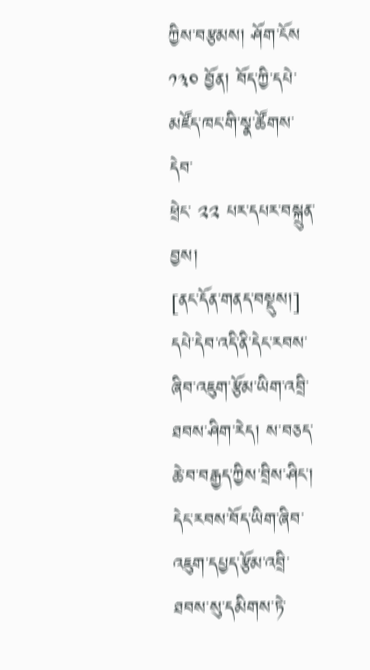ཀྱིས་བརྩམས། ཤོག་ངོས ༡༣༠ བྱོན། བོད་ཀྱི་དཔེ་མཛོད་ཁང་གི་སྣ་ཚོགས་དེབ་
ཕྲེང་ ༢༢ པར་དཔར་བསྐྲུན་བྱས།
[ནང་དོན་གནད་བསྡུས།] དཔེ་དེབ་འདི་ནི་དེང་རབས་ཞིབ་འཇུག་རྩོམ་ཡིག་འབྲི་ཐབས་ཤིག་རེད། ས་བཅད་ཆེ་བ་བརྒྱད་ཀྱིས་བྲིས་ཤིང་། དེང་རབས་བོད་ཡིག་ཞིབ་འཇུག་དཔྱད་རྩོམ་འབྲི་ཐབས་སུ་དམིགས་ཏེ་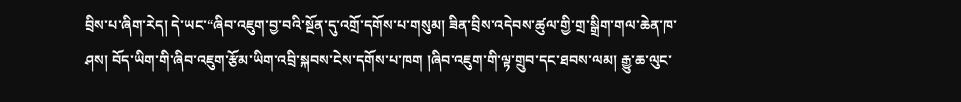བྲིས་པ་ཞིག་རེད། དེ་ཡང་“ཞིབ་འཇུག་བྱ་བའི་སྔོན་དུ་འགྲོ་དགོས་པ་གསུམ། ཟིན་བྲིས་འདེབས་ཚུལ་གྱི་གྲ་སྒྲིག་གལ་ཆེན་ཁ་ཤས། བོད་ཡིག་གི་ཞིབ་འཇུག་རྩོམ་ཡིག་འབྲི་སྐབས་ངེས་དགོས་པ་ཁག །ཞིབ་འཇུག་གི་ལྟ་གྲུབ་དང་ཐབས་ལམ། རྒྱུ་ཆ་ལུང་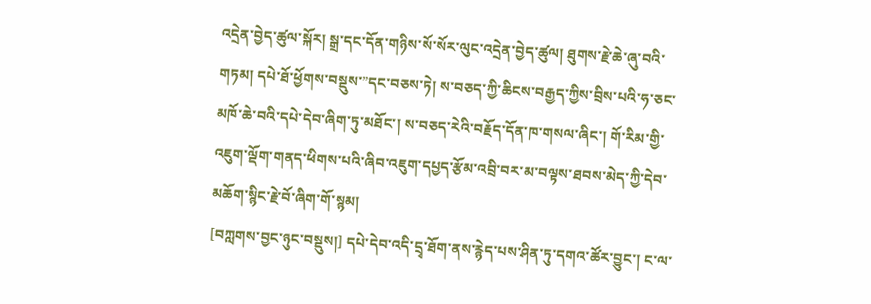འདྲེན་བྱེད་ཚུལ་སྐོར། སྒྲ་དང་དོན་གཉིས་སོ་སོར་ལུང་འདྲེན་བྱེད་ཚུལ། ཐུགས་རྗེ་ཆེ་ཞུ་བའི་གཏམ། དཔེ་ཐོ་ཕྱོགས་བསྡུས་”དང་བཅས་ཏེ། ས་བཅད་ཀྱི་ཆིངས་བརྒྱད་ཀྱིས་བྲིས་པའི་ཧ་ཅང་མཁོ་ཆེ་བའི་དཔེ་དེབ་ཞིག་ཏུ་མཐོང་། ས་བཅད་རེའི་བརྗོད་དོན་ཁ་གསལ་ཞིང་། གོ་རིམ་གྱི་འཇུག་ལྡོག་གནད་ཕིགས་པའི་ཞིབ་འཇུག་དཔྱད་རྩོམ་འབྲི་བར་མ་བལྟས་ཐབས་མེད་ཀྱི་དེབ་མཆོག་སྙིང་རྗེ་བོ་ཞིག་གོ་སྙམ།
[བཀླགས་བྱང་ཉུང་བསྡུས།] དཔེ་དེབ་འདི་དྲྭ་ཐོག་ནས་རྙེད་པས་ཤིན་ཏུ་དགའ་ཚོར་བྱུང་། ང་ལ་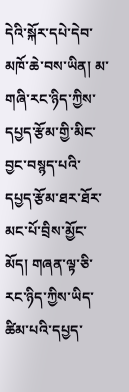དེའི་སྐོར་དཔེ་དེབ་མཁོ་ཆེ་བས་ཡིན། མ་གཞི་རང་ཉིད་ཀྱིས་དཔྱད་རྩོམ་གྱི་མིང་བྱང་བསྙད་པའི་དཔྱད་རྩོམ་ཐར་ཐོར་མང་པོ་བྲིས་མྱོང་མོད། གཞན་ལྟ་ཅི་རང་ཉིད་ཀྱིས་ཡིད་ཚིམ་པའི་དཔྱད་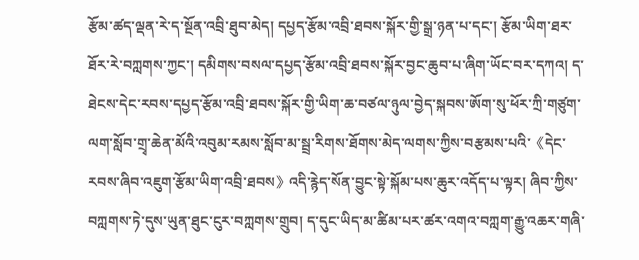རྩོམ་ཚད་ལྡན་རེ་ད་སྔོན་འབྲི་ཐུབ་མེད། དཔྱད་རྩོམ་འབྲི་ཐབས་སྐོར་གྱི་སྒྲ་ཉན་པ་དང་། རྩོམ་ཡིག་ཐར་ཐོར་རེ་བཀླགས་ཀྱང་། དམིགས་བསལ་དཔྱད་རྩོམ་འབྲི་ཐབས་སྐོར་བྱང་ཆུབ་པ་ཞིག་ཡོང་བར་དཀའ། ད་ཐེངས་དེང་རབས་དཔྱད་རྩོམ་འབྲི་ཐབས་སྐོར་གྱི་ཡིག་ཆ་བཙལ་ཉུལ་བྱེད་སྐབས་ཨོག་སུ་ཕོར་ཀྲི་གཙུག་ལག་སློབ་གྲྭ་ཆེན་མོའི་འབུམ་རམས་སློབ་མ་སྦྲ་རིགས་ཐོགས་མེད་ལགས་ཀྱིས་བརྩམས་པའི་《དེང་རབས་ཞིབ་འཇུག་རྩོམ་ཡིག་འབྲི་ཐབས》འདི་རྙེད་སོན་བྱུང་སྟེ་སྐོམ་པས་ཆུར་འདོད་པ་ལྟར། ཞིབ་ཀྱིས་བཀླགས་ཏེ་དུས་ཡུན་ཐུང་ངུར་བཀླགས་གྲུབ། ད་དུང་ཡིད་མ་ཚིམ་པར་ཚར་འགའ་བཀླག་རྒྱུ་འཆར་གཞི་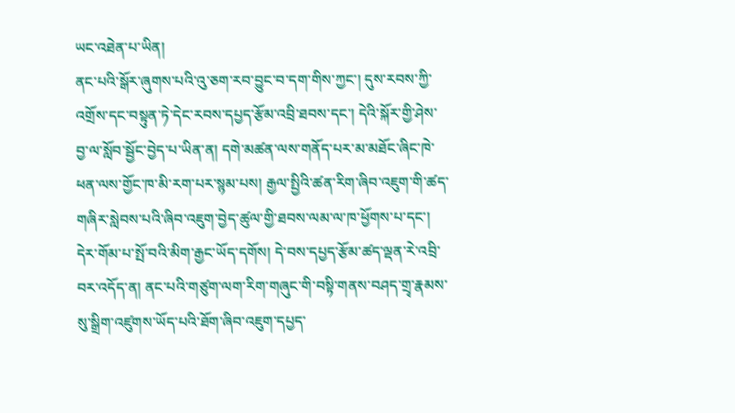ཡང་འཐེན་པ་ཡིན།
ནང་པའི་སྒོར་ཞུགས་པའི་འུ་ཅག་རབ་བྱུང་བ་དག་གིས་ཀྱང་། དུས་རབས་ཀྱི་འགྲོས་དང་བསྟུན་ཏེ་དེང་རབས་དཔྱད་རྩོམ་འབྲི་ཐབས་དང་། དེའི་སྐོར་གྱི་ཤེས་བྱ་ལ་སློབ་སྦྱོང་བྱེད་པ་ཡིན་ན། དགེ་མཚན་ལས་གནོད་པར་མ་མཐོང་ཞིང་ཁེ་ཕན་ལས་གྱོང་ཁ་མི་རག་པར་སྙམ་པས། རྒྱལ་སྤྱིའི་ཚན་རིག་ཞིབ་འཇུག་གི་ཚད་གཞིར་སླེབས་པའི་ཞིབ་འཇུག་བྱེད་ཚུལ་གྱི་ཐབས་ལམ་ལ་ཁ་ཕྱོགས་པ་དང་། དེར་གོམ་པ་སྤོ་བའི་མིག་རྒྱང་ཡོད་དགོས། དེ་བས་དཔྱད་རྩོམ་ཚད་ལྡན་རེ་འབྲི་བར་འདོད་ན། ནང་པའི་གཙུག་ལག་རིག་གཞུང་གི་བསྟི་གནས་བཤད་གྲྭ་རྣམས་སུ་སྒྲིག་འཛུགས་ཡོད་པའི་ཐོག་ཞིབ་འཇུག་དཔྱད་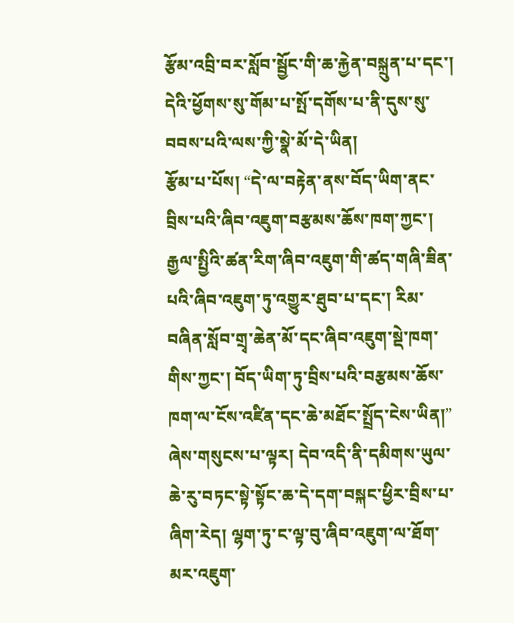རྩོམ་འབྲི་བར་སློབ་སྦྱོང་གི་ཆ་རྐྱེན་བསྐྲུན་པ་དང་། དེའི་ཕྱོགས་སུ་གོམ་པ་སྤོ་དགོས་པ་ནི་དུས་སུ་བབས་པའི་ལས་ཀྱི་སྣེ་མོ་དེ་ཡིན།
རྩོམ་པ་པོས། “དེ་ལ་བརྟེན་ནས་བོད་ཡིག་ནང་བྲིས་པའི་ཞིབ་འཇུག་བརྩམས་ཆོས་ཁག་ཀྱང་། རྒྱལ་སྤྱིའི་ཚན་རིག་ཞིབ་འཇུག་གི་ཚད་གཞི་ཟིན་པའི་ཞིབ་འཇུག་ཏུ་འགྱུར་ཐུབ་པ་དང་། རིམ་བཞིན་སློབ་གྲྭ་ཆེན་མོ་དང་ཞིབ་འཇུག་སྡེ་ཁག་གིས་ཀྱང་། བོད་ཡིག་ཏུ་བྲིས་པའི་བརྩམས་ཆོས་ཁག་ལ་ངོས་འཛིན་དང་ཆེ་མཐོང་སྤྲོད་ངེས་ཡིན།” ཞེས་གསུངས་པ་ལྟར། དེབ་འདི་ནི་དམིགས་ཡུལ་ཆེ་རུ་བཏང་སྟེ་སྟོང་ཆ་དེ་དག་བསྐང་ཕྱིར་བྲིས་པ་ཞིག་རེད། ལྷག་ཏུ་ང་ལྟ་བུ་ཞིབ་འཇུག་ལ་ཐོག་མར་འཇུག་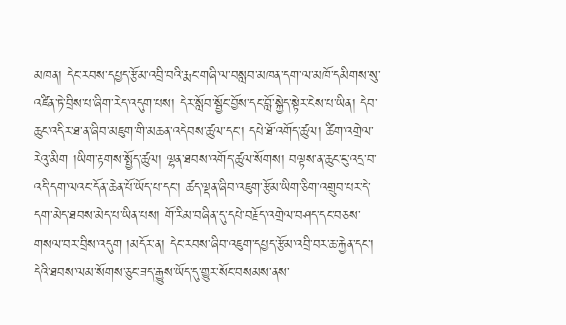མཁན། དེང་རབས་དཔྱད་རྩོམ་འབྲི་བའི་རྨང་གཞི་ལ་བསླབ་མཁན་དག་ལ་མཁོ་དམིགས་སུ་འཛིན་ཏེ་བྲིས་པ་ཞིག་རེད་འདུག་པས། དེར་སློབ་སྦྱོང་བྱོས་དང་བློ་སྐྱེད་སྟེར་ངེས་པ་ཡིན། དེབ་ཆུང་འདིར་ཐ་ན་ཞིབ་མཇུག་གི་མཆན་འདེབས་ཚུལ་དང་། དཔེ་ཐོ་འགོད་ཚུལ། ཚིག་འགྲེལ་རེའུ་མིག །ཡིག་རྟགས་སྤྱོད་ཚུལ། ལྷན་ཐབས་འགོད་ཚུལ་སོགས། བལྟས་ན་ཆུང་ངུ་འདྲ་བ་འདི་དག་ལའང་དོན་ཆེན་པོ་ཡོད་པ་དང་། ཚད་ལྡན་ཞིབ་འཇུག་རྩོམ་ཡིག་ཅིག་འགྲུབ་པར་དེ་དག་མེད་ཐབས་མེད་པ་ཡིན་པས། གོ་རིམ་བཞིན་དུ་དཔེ་བརྗོད་འགྲེལ་བཤད་དང་བཅས་གསལ་བར་བྲིས་འདུག །མདོར་ན། དེང་རབས་ཞིབ་འཇུག་དཔྱད་རྩོམ་འབྲི་བར་ཆ་རྐྱེན་དང་། དེའི་ཐབས་ལམ་སོགས་ཅུང་ཟད་རྒྱུས་ཡོད་དུ་གྱུར་སོང་བསམས་ནས་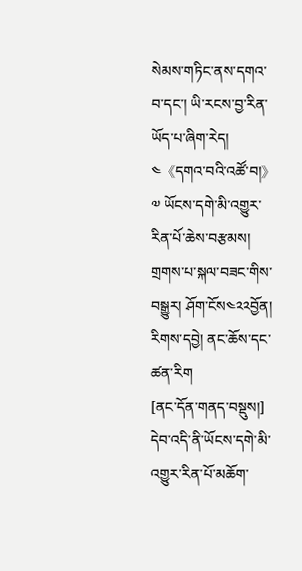སེམས་གཏིང་ནས་དགའ་བ་དང་། ཡི་རངས་བྱ་རིན་ཡོད་པ་ཞིག་རེད།
༤《དགའ་བའི་འཚོ་བ།》 ༧ ཡོངས་དགེ་མི་འགྱུར་རིན་པོ་ཆེས་བརྩམས། གྲགས་པ་སྐལ་བཟང་གིས་བསྒྱུར། ཤོག་ངོས༤༢༢བྱོན། རིགས་དབྱེ། ནང་ཆོས་དང་ཚན་རིག
[ནང་དོན་གནད་བསྡུས།] དེབ་འདི་ནི་ཡོངས་དགེ་མི་འགྱུར་རིན་པོ་མཆོག་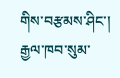གིས་བརྩམས་ཤིང་། རྒྱལ་ཁབ་སུམ་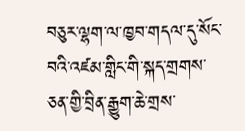བཅུར་ལྷག་ལ་ཁྱབ་གདལ་དུ་སོང་བའི་འཛམ་གླིང་གི་སྐད་གྲགས་ཅན་གྱི་བྲིན་རྒྱུག་ཆེ་གྲས་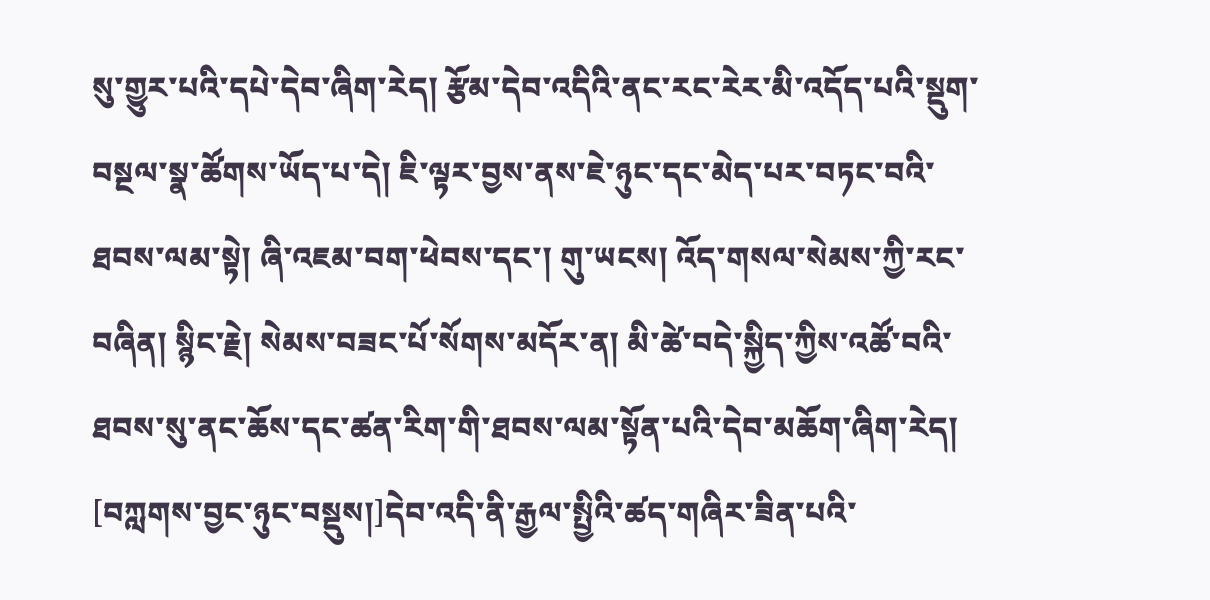སུ་གྱུར་པའི་དཔེ་དེབ་ཞིག་རེད། རྩོམ་དེབ་འདིའི་ནང་རང་རེར་མི་འདོད་པའི་སྡུག་བསྔལ་སྣ་ཚོགས་ཡོད་པ་དེ། ཇི་ལྟར་བྱས་ནས་ཇེ་ཉུང་དང་མེད་པར་བཏང་བའི་ཐབས་ལམ་སྟེ། ཞི་འཇམ་བག་ཕེབས་དང་། གུ་ཡངས། འོད་གསལ་སེམས་ཀྱི་རང་བཞིན། སྙིང་རྗེ། སེམས་བཟང་པོ་སོགས་མདོར་ན། མི་ཚེ་བདེ་སྐྱིད་ཀྱིས་འཚོ་བའི་ཐབས་སུ་ནང་ཆོས་དང་ཚན་རིག་གི་ཐབས་ལམ་སྟོན་པའི་དེབ་མཆོག་ཞིག་རེད།
[བཀླགས་བྱང་ཉུང་བསྡུས།]དེབ་འདི་ནི་རྒྱལ་སྤྱིའི་ཚད་གཞིར་ཟིན་པའི་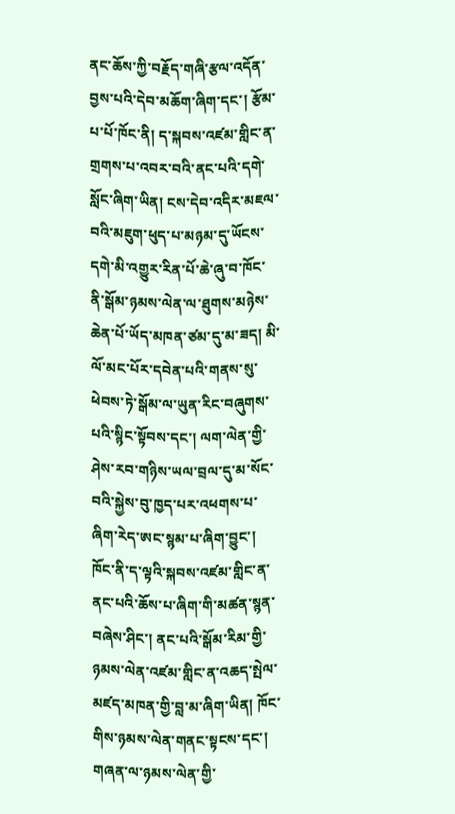ནང་ཆོས་ཀྱི་བརྗོད་གཞི་རྩལ་འདོན་བྱས་པའི་དེབ་མཆོག་ཞིག་དང་། རྩོམ་པ་པོ་ཁོང་ནི། ད་སྐབས་འཛམ་གླིང་ན་གྲགས་པ་འབར་བའི་ནང་པའི་དགེ་སློང་ཞིག་ཡིན། ངས་དེབ་འདིར་མཇལ་བའི་མཇུག་ཕུད་པ་མཉམ་དུ་ཡོངས་དགེ་མི་འགྱུར་རིན་པོ་ཆེ་ཞུ་བ་ཁོང་ནི་སྒོམ་ཉམས་ལེན་ལ་ཐུགས་མཉེས་ཆེན་པོ་ཡོད་མཁན་ཙམ་དུ་མ་ཟད། མི་ལོ་མང་པོར་དབེན་པའི་གནས་སུ་ཕེབས་ཏེ་སྒོམ་ལ་ཡུན་རིང་བཞུགས་པའི་སྙིང་སྟོབས་དང་། ལག་ལེན་གྱི་ཤེས་རབ་གཉིས་ཡལ་བྲལ་དུ་མ་སོང་བའི་སྐྱེས་བུ་ཁྱད་པར་འཕགས་པ་ཞིག་རེད་ཨང་སྙམ་པ་ཞིག་བྱུང་། ཁོང་ནི་ད་ལྟའི་སྐབས་འཛམ་གླིང་ན་ནང་པའི་ཆོས་པ་ཞིག་གི་མཚན་སྙན་བཞེས་ཤིང་། ནང་པའི་སྒོམ་རིམ་གྱི་ཉམས་ལེན་འཛམ་གླིང་ན་འཆད་སྤེལ་མཛད་མཁན་གྱི་བླ་མ་ཞིག་ཡིན། ཁོང་གིས་ཉམས་ལེན་གནང་སྟངས་དང་། གཞན་ལ་ཉམས་ལེན་གྱི་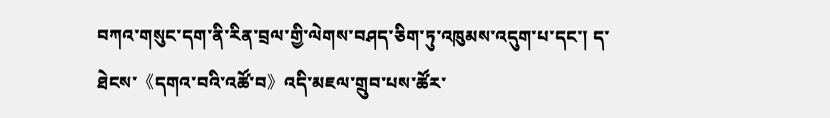བཀའ་གསུང་དག་ནི་རིན་བྲལ་གྱི་ལེགས་བཤད་ཅིག་ཏུ་འཁུམས་འདུག་པ་དང་། ད་ཐེངས་《དགའ་བའི་འཚོ་བ》འདི་མཇལ་གྲུབ་པས་ཚོར་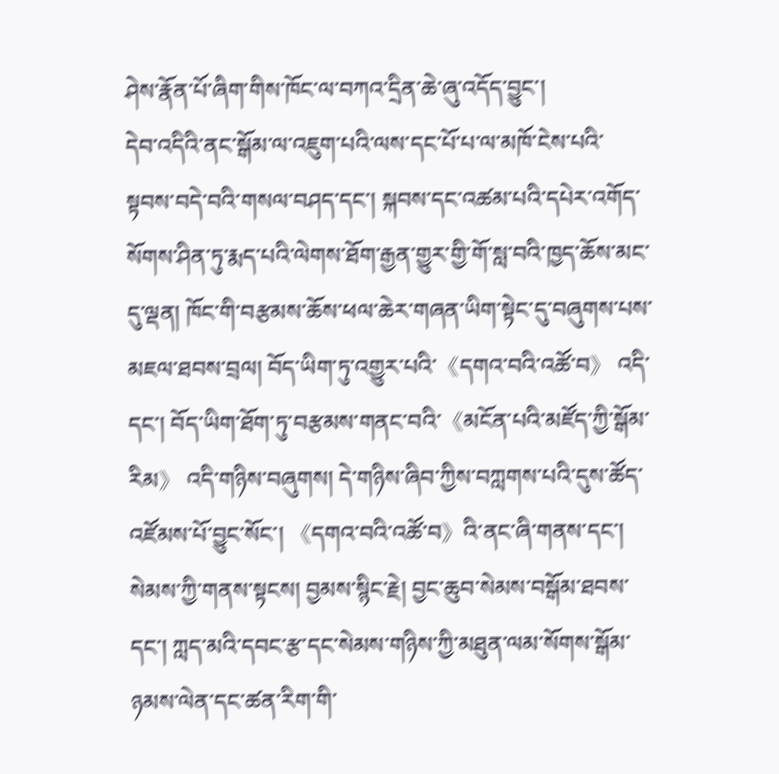ཤེས་རྣོན་པོ་ཞིག་གིས་ཁོང་ལ་བཀའ་དྲིན་ཆེ་ཞུ་འདོད་བྱུང་།
དེབ་འདིའི་ནང་སྒོམ་ལ་འཇུག་པའི་ལས་དང་པོ་པ་ལ་མཁོ་ངེས་པའི་སྟབས་བདེ་བའི་གསལ་བཤད་དང་། སྐབས་དང་འཚམ་པའི་དཔེར་འགོད་སོགས་ཤིན་ཏུ་རྨད་པའི་ལེགས་ཐོག་རྒྱན་གྱུར་གྱི་གོ་སླ་བའི་ཁྱད་ཆོས་མང་དུ་ལྡན། ཁོང་གི་བརྩམས་ཆོས་ཕལ་ཆེར་གཞན་ཡིག་སྟེང་དུ་བཞུགས་པས་མཇལ་ཐབས་བྲལ། བོད་ཡིག་ཏུ་འགྱུར་པའི་《དགའ་བའི་འཚོ་བ》 འདི་དང་། བོད་ཡིག་ཐོག་ཏུ་བརྩམས་གནང་བའི་《མངོན་པའི་མཛོད་ཀྱི་སྒོམ་རིམ》 འདི་གཉིས་བཞུགས། དེ་གཉིས་ཞིབ་ཀྱིས་བཀླགས་པའི་དུས་ཚོད་འཛོམས་པོ་བྱུང་སོང་། 《དགའ་བའི་འཚོ་བ》འི་ནང་ཞི་གནས་དང་། སེམས་ཀྱི་གནས་སྟངས། བྱམས་སྙིང་རྗེ། བྱང་ཆུབ་སེམས་བསྒོམ་ཐབས་དང་། ཀླད་མའི་དབང་རྩ་དང་སེམས་གཉིས་ཀྱི་མཐུན་ལམ་སོགས་སྒོམ་ཉམས་ལེན་དང་ཚན་རིག་གི་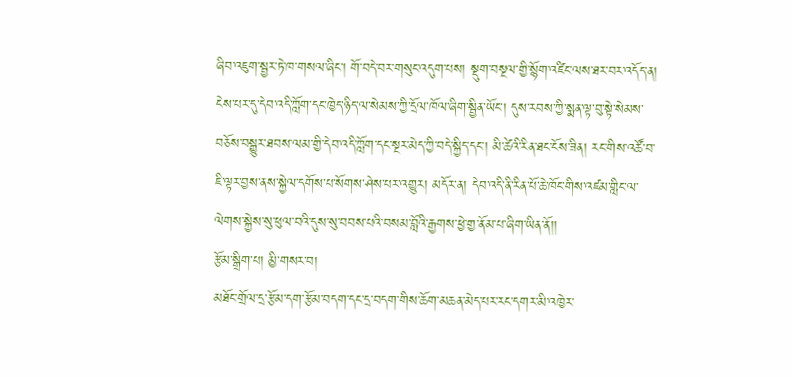ཞིབ་འཇུག་སྦྱར་ཏེ་ཁ་གསལ་ཞིང་། གོ་བདེ་བར་གསུང་འདུག་པས། སྡུག་བསྔལ་གྱི་སྙོག་འཛིང་ལས་ཐར་བར་འདོད་ན། ངེས་པར་དུ་དེབ་འདི་ཀློག་དང་ཁྱེད་ཉིད་ལ་སེམས་ཀྱི་དྲོལ་ཁོལ་ཞིག་སྦྱིན་ཡོང་། དུས་རབས་ཀྱི་སྨན་ལྟ་བུ་སྟེ་སེམས་བཅོས་བསྒྱུར་ཐབས་ལམ་གྱི་དེབ་འདི་ཀློག་དང་སྔར་མེད་ཀྱི་བདེ་སྐྱིད་དང་། མི་ཚེའི་རིན་ཐང་ངོས་ཟིན། རང་གིས་འཚོ་བ་ཇི་ལྟར་བྱས་ནས་སྐྱེལ་དགོས་པ་སོགས་ཤེས་པར་འགྱུར། མདོར་ན། དེབ་འདི་ནི་རིན་པོ་ཆེ་ཁོང་གིས་འཛམ་གླིང་ལ་ལེགས་སྐྱེས་སུ་ཕུལ་བའི་དུས་སུ་བབས་པའི་བསམ་བློའི་རྒྱགས་ཕྱེ་གྱ་ནོམ་པ་ཞིག་ཡིན་ནོ།།
རྩོམ་སྒྲིག་པ། མྱི་གསར་བ།
མཐོང་གྲོལ་དྲ་རྩོམ་དག་རྩོམ་བདག་དང་དྲ་བདག་གིས་ཆོག་མཆན་མེད་པར་རང་དགར་མི་འཁྱེར་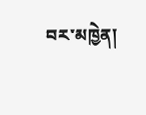བར་མཁྱེན།